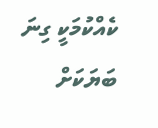ކެއްކުމަކީ ގިނަ ބަޔަކަށް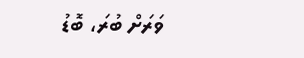ވަރަށް ބުރަ، ބޮޑު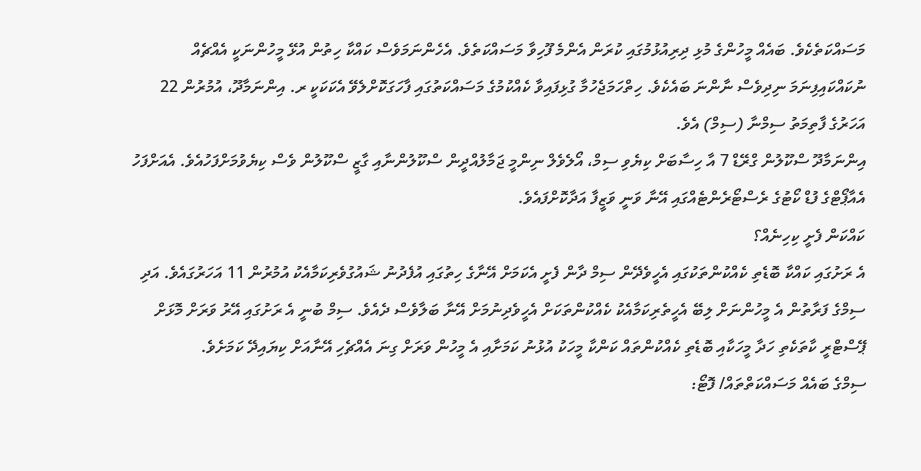މަސައްކަތެކެވެ. ބައެއް މީހުންގެ މުޅި ދިރިއުޅުމުގައި ކުރަން އެންމެ ފޫހިވާ މަސައްކަތެވެ. އެހެންނަމަވެސް ކައްކާ ހިތުން އުޅޭ މީހުންނަކީ އެއްޗެއް ނުކައްކައިފިނަމަ ނިދިވެސް ނާންނަ ބައެކެވެ. ހިތްހަމަޖެހުމާ ގުޅިފައިވާ ކެއްކުމުގެ މަސައްކަތުގައި ފާހަގަކޮށްލެވޭ އެކަކަކީ ރ. އިންނަމާދޫ، އުމުރުން 22 އަހަރުގެ ފާތިމަތު ސިމްނާ (ސިމް) އެވެ.
އިންނަމާދޫ ސްކޫލުން ގްރޭޑް 7 އާ ހިސާބަށް ކިޔެވި ސިމް، އޯލެވެލް ނިންމީ ޖަމާލުއްދީން ސްކޫލުންނާއި ގާޒީ ސްކޫލުން ވެސް ކިޔެވުމަށްފަހުއެވެ. އެއަށްފަހު އެއާޕޯޓްގެ ފުޑް ކޯޓުގެ ރެސްޓޯރެންޓެއްގައި އޭނާ ވަނީ ވަޒީފާ އަދާކޮށްފައެވެ.
ކައްކަން ފެށީ ކިހިނެއް؟
އެ ރަށުގައި ކައްކާ ބޮޑެތި ކެއްކުންތަކުގައި އެހީވެދޭން ސިމް ދާން ފެށީ އެކަމަށް އޭނާގެ ހިތުގައި އުފެދުނު ޝައުގުވެރިކަމާއެކު އުމުރުން 11 އަހަރުގައެވެ. އަދި ސިމްގެ ފަރާތުން އެ މީހުންނަށް ލިބޭ އެހީތެރިކަމާއެކު ކެއްކުންތަކަށް އެހީވެދިނުމަށް އޭނާ ބަލާވެސް ދެއެވެ. ސިމް ބުނީ އެ ރަށުގައި އޭރު ވަރަށް މޮޅަށް ޕޭސްޓްރީ ކާތަކެތި ހަދާ މީހަކާއި ބޮޑެތި ކެއްކުންތައް ކަންކާ މީހަކު އުޅުނު ކަމަށާއި އެ މީހުން ވަރަށް ގިނަ އެއްޗެހި އޭނާއަށް ކިޔައިދޭ ކަމަށެވެ.
ސިމްގެ ބައެއް މަސައްކަތްތައް/ ފޮޓޯ: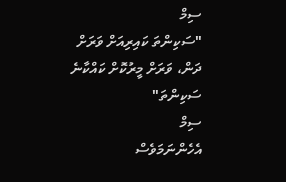ސިމް
"ސަކިންތަ ކައިރިއަށް ވަރަށް ދަން، ވަރަށް މީރުކޮށް ކައްކާނެ ސަކިންތަ"
ސިމް
އެހެންނަމަވެސް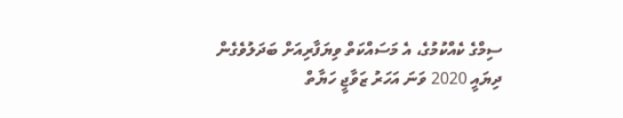ސިމްގެ ކެއްކުމުގެ، އެ މަސައްކަތް ވިޔަފާރިއަށް ބަދަލުވެގެން ދިޔައީ 2020 ވަނަ އަހަރު ޒަވާޖީ ހަޔާތް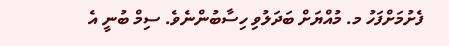ފެށުމަށްފަހު މ. މުއްޔަށް ބަދަލުވި ހިސާބުންނެވެ. ސިމް ބުނީ އެ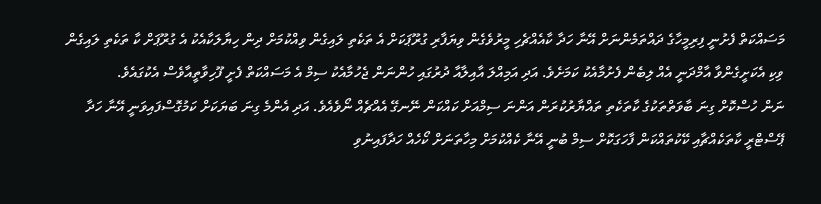މަސައްކަތް ފެށުނީ ފިރިމީހާގެ ދައްތަމެންނަށް އޭނާ ހަދާ ކާއެއްޗެހި މީރުވެގެން ވިޔަފާރި ގުރޫޕަކަށް އެ ތަކެތި ލައިގެން ވިއްކުމަށް ދިން ހިޔާލަކާއެކު އެ ގުރޫޕަށް ކާ ތަކެތި ލައިގެން ވިކި އެކަށީގެންވާ އާމްދަނީ އެއް ލިބެން ފެށުމާއެކު ކަމަށެވެ. އަދި އަމިއްލަ އާއިލާއާ ދުރުގައި ހުންނަން ޖެހުމާއެކު ސިމް އެ މަސައްކަތް ފެށީ ފޫހިވާތީއާވެސް އެކުގައެވެ.
ނަން ހުސްކޮށް ގިނަ ބާވަތްތަކުގެ ކާތަކެތި ތައްޔާރުކުރަން އަންނަ ސިމްއަށް ކައްކަން ނޭނގޭ އެއްޗެއް ނޯވެއެވެ. އަދި އެންމެ ގިނަ ބަޔަކަށް ކަމުގޮސްފައިވަނީ އޭނާ ހަދާ ޕޭސްޓްރީ ކާތަކެއްޗާއި ކޭކުތައްކަން ފާހަގަކޮށް ސިމް ބުނީ އޭނާ ކެއްކުމަށް މިހާތަނަށް ކޯހެއް ހަދާފައިނުވި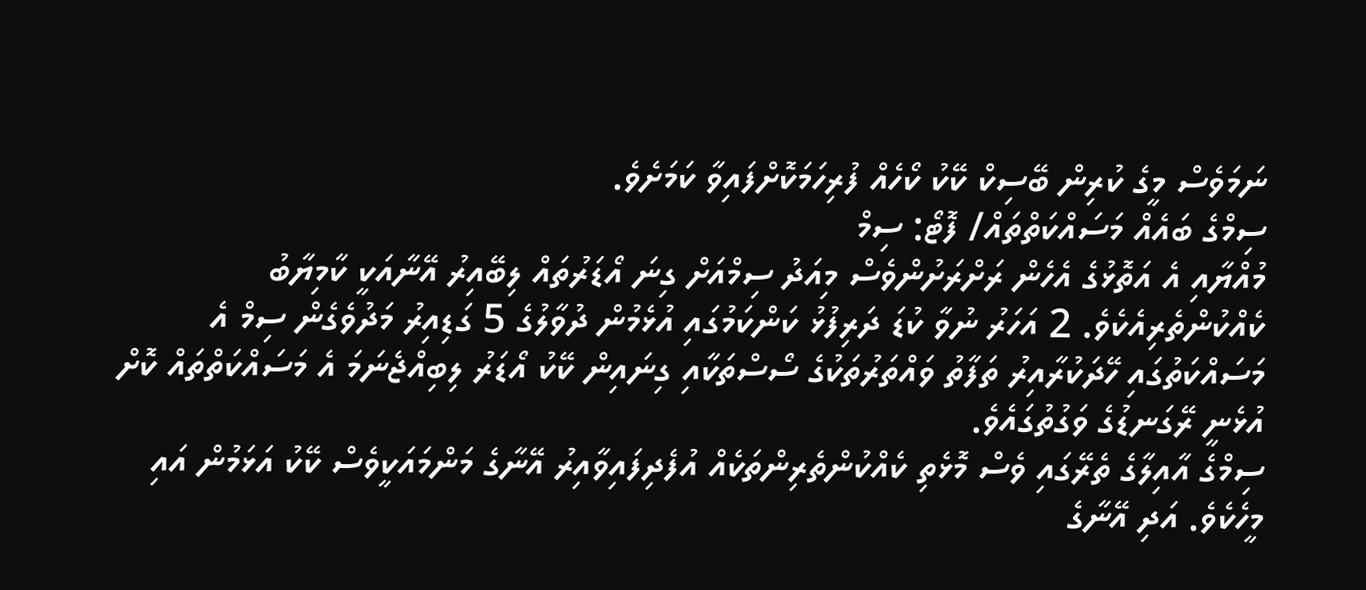ނަމަވެސް މީގެ ކުރިން ބޭސިކް ކޭކު ކޯހެއް ފުރިހަމަކޮށްފައިވާ ކަމަށެވެ.
ސިމްގެ ބައެއް މަސައްކަތްތައް/ ފޮޓޯ: ސިމް
މުއްޔާއި އެ އަތޮޅުގެ އެހެން ރަށްރަށުންވެސް މިއަދު ސިމްއަށް ގިނަ އޯޑަރުތައް ލިބޭއިރު އޭނާއަކީ ކާމިޔާބު ކެއްކުންތެރިއެކެވެ. 2 އަހަރު ނުވާ ކުޑަ ދަރިފުޅު ކަންކަމުގައި އުޅެމުން ދުވާލުގެ 5 ގަޑިއިރު މަދުވެގެން ސިމް އެ މަސައްކަތުގައި ހޭދަކުރާއިރު ތަފާތު ވައްތަރުތަކުގެ ސޯސްތަކާއި ގިނައިން ކޭކު އޯޑަރު ލިބިއްޖެނަމަ އެ މަސައްކަތްތައް ކޮށް އުޅެނީ ރޭގަނޑުގެ ވަގުތުގައެވެ.
ސިމްގެ އާއިލާގެ ތެރޭގައި ވެސް މޮޅެތި ކެއްކުންތެރިންތަކެއް އުފެދިފައިވާއިރު އޭނާގެ މަންމައަކީވެސް ކޭކު އަޅަމުން އައި މީހެކެވެ. އަދި އޭނާގެ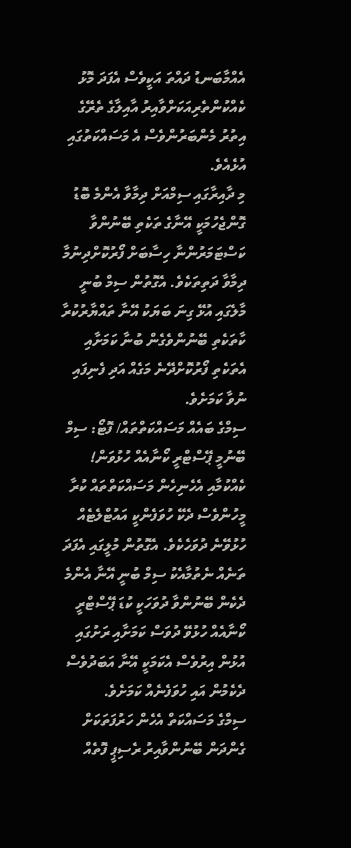އެއްމާބަނޑު ދައްތަ އަކީވެސް އެފަދަ މޮޅު ކެއްކުންތެރިއަކަށްވާއިރު އާއިލާގެ ތެރޭގެ އިތުރު މެންބަރުންވެސް އެ މަސައްކަތުގައި އުޅެއެވެ.
މި ދާއިރާގައި ސިމްއަށް ދިމާވާ އެންމެ ބޮޑު ގޮންޖެހުމަކީ އޭނާގެ ތަކެތި ބޭނުންވާ ކަސްޓަމަރުންނާ ހިސާބަށް ފޯރުކޮށްދިނުމާ ދިމާވާ ދަތިތަކެވެ. އެގޮތުން ސިމް ބުނީ މާލެގައި އުޅޭ ގިނަ ބަޔަކު އޭނާ ތައްޔާރުކުރާ ކާތަކެތި ބޭނުންވެގެން ބުނާ ކަމަށާއި އެތަކެތި ފޯރުކޮށްދޭނެ މަގެއް އަދި ފެނިފައި ނުވާ ކަމަށެވެ.
ސިމްގެ ބައެއް މަސައްކަތްތައް/ ފޮޓޯ: ސިމް
ބޭނުމީ ޕޭސްޓްރީ ކޯނާއެއް ހުޅުވަން!
ކެއްކުމާއި އެހެނިހެން މަސައްކަތްތައް ކުރާ މީހުންވެސް ދެކޭ ހުވަފެންކީ އައުޓްލެޓެއް ހުޅުވޭނެ ދުވަހެކެވެ. އެގޮތުން މުލީގައި އެފަދަ ތަނެއް ނެތުމާއެކު ސިމް ބުނީ އޭނާ އެންމެ ދެކެން ބޭނުންވާ ދުވަހަކީ ކުޑަ ޕޭސްޓްރީ ކޯނާއެއް ހުޅުވޭ ދުވަސް ކަމަށާއި ރަށުގައި އުޅުން އިރުވެސް އެކަމަކީ އޭނާ އަބަދުވެސް ދެކެމުން އައި ހުވަފެނެއް ކަމަށެވެ.
ސިމްގެ މަސައްކަތް އެހެން ހަރުފަތަކަށް ގެންދަން ބޭނުންވާއިރު ރެސިޕީ ފޮތެއް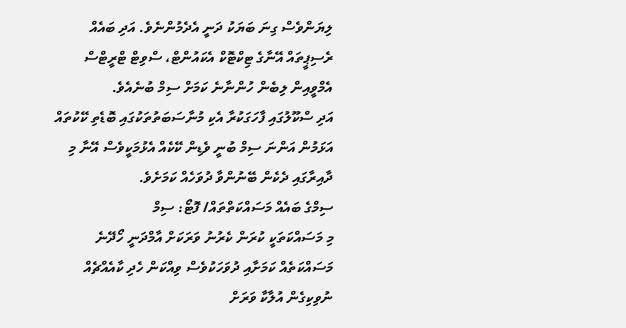ލިޔަންވެސް ގިނަ ބަޔަކު ދަނީ އެދެމުންނެވެ. އަދި ބައެއް ރެސިޕީތައް އޭނާގެ ޓިކްޓޮކް އެކައުންޓް، ސްވިޓް ޓްރީޓްސް އެމްވީއިން ލިބެން ހުންނާނެ ކަމަށް ސިމް ބުނެއެވެ.
އަދި ސްކޫލުގައި ފާހަގަކުރާ އެކި މުނާސަބަތުތަކުގައި ބޮޑެތި ކޭކުތައް އަޅަމުން އަންނަ ސިމް ބުނީ ވެޑިން ކޭކެއް އެޅުމަކީވެސް އޭނާ މި ދާއިރާގައި ދެކެން ބޭނުންވާ ދުވަހެއް ކަމަށެވެ.
ސިމްގެ ބައެއް މަސައްކަތްތައް/ ފޮޓޯ: ސިމް
މި މަސައްކަތަކީ ކުރަން ކެރުނު ވަރަކަށް އާމްދަނީ ހޯދޭނެ މަސައްކަތެއް ކަމަށާއި ދުވަހަކުވެސް ވިއްކަން ހެދި ކާއެއްޗެއް ނުވިކިގެން އުލާކާ ވަރަށް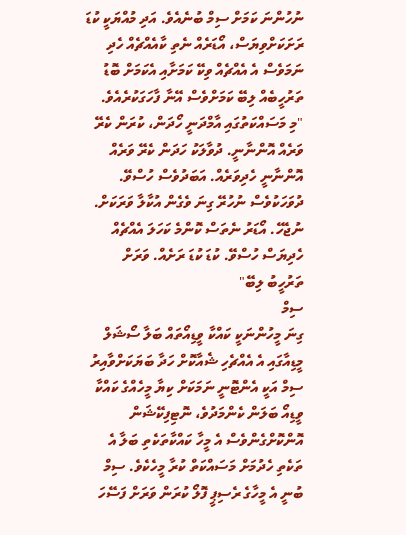ނުހުންނަ ކަމަށް ސިމް ބުނެއެވެ. އަދި މުއްޔަކީ ކުޑަ ރަށަކަށްވިޔަސް، އޯޑަރެއް ނެތި ކާއެއްޗެއް ހެދި ނަމަވެސް އެ އެއްޗެއް ވިކޭ ކަމަށާއި އެކަމަށް ބޮޑު ތަރުހީބެއް ލިބޭ ކަމަށްވެސް އޭނާ ފާހަގަކުރެއެވެ.
"މި މަސައްކަތުގައި އާމްދަނީ ހޯދަން، ކުރަން ކެރޭ ވަރެއް އޮންނާނީ. ދުވާލަކު ހަދަން ކެރޭ ވަރެއް އޮންނާނީ ހެދިވަރެއް. އަބަދުވެސް ހުސްވޭ. ދުވަހަކުވެސް ނުހުރޭ ގިނަ ވެގެން އުކާލާ ވަރަކަށް. ނުޖެހޭ. އޯޑަރު ނެތަސް ކޮންމެ ކަހަލަ އެއްޗެއް ހެދިޔަސް ހުސްވޭ. ކުޑަ ކުޑަ ރަށެއް. ވަރަށް ތަރުހީބު ލިބޭ"
ސިމް
ގިނަ މީހުންނަކީ ކައްކާ ވީޑިއޯތައް ބަލާ ސޯޝަލް މީޑިއާގައި އެ އެއްޗެހި ޝެއާކޮށް ހަދާ ބަޔަކަށްވާއިރު ސިމް އަކީ އެންޓޮނީ ނަމަކަށް ކިޔާ މީހެއްގެ ކައްކާ ވީޑިއޯ ބަލަން ކެންމަދުވެ، ނޮޓިފިކޭޝަން އޮންކޮށްގެންވެސް އެ މީހާ ކައްކާތަކެތި ބަލާ އެ ތަކެތި ހެދުމަށް މަސައްކަތް ކުރާ މީހެކެވެ. ސިމް ބުނީ އެ މީހާގެ ރެސިޕީ ފޮލޯ ކުރަން ވަރަށް ފަސޭހަ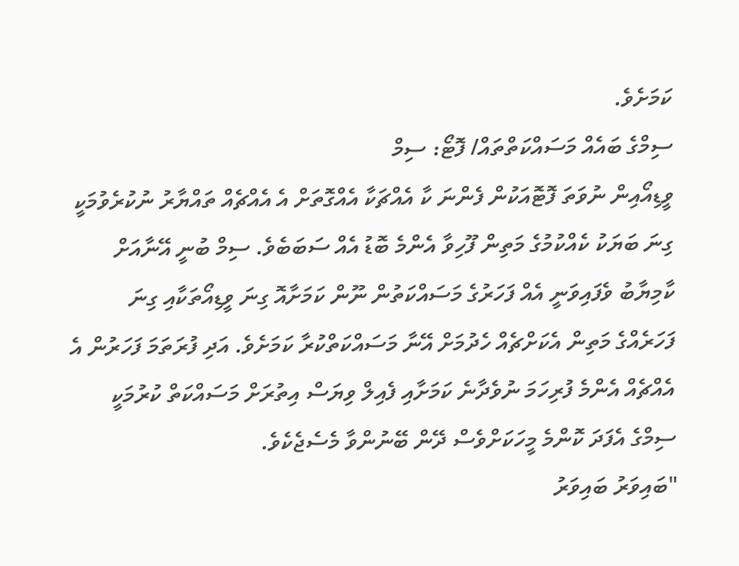ކަމަށެވެ.
ސިމްގެ ބައެއް މަސައްކަތްތައް/ ފޮޓޯ: ސިމް
ވީޑިއޯއިން ނުވަތަ ފޮޓޮއަކުން ފެންނަ ކާ އެއްޗަކާ އެއްގޮތަށް އެ އެއްޗެއް ތައްޔާރު ނުކުރެވުމަކީ ގިނަ ބަޔަކު ކެއްކުމުގެ މަތިން ފޫހިވާ އެންމެ ބޮޑު އެއް ސަބަބެވެ. ސިމް ބުނީ އޭނާއަށް ކާމިޔާބު ވެފައިވަނީ އެއް ފަހަރުގެ މަސައްކަތުން ނޫން ކަމަށާއޮ ގިނަ ވީޑިއޯތަކާއި ގިނަ ފަހަރެއްގެ މަތިން އެކަށްޗެއް ހެދުމަށް އޭނާ މަސައްކަތްކުރާ ކަމަށެވެ. އަދި ފުރަތަމަ ފަހަރުން އެ އެއްޗެއް އެންމެ ފުރިހަމަ ނުވެދާނެ ކަމަށާއި ފެއިލް ވިޔަސް އިތުރަށް މަސައްކަތް ކުރުމަކީ ސިމްގެ އެފަދަ ކޮންމެ މީހަކަށްވެސް ދޭން ބޭނުންވާ މެސެޖެކެވެ.
"ބައިވަރު ބައިވަރު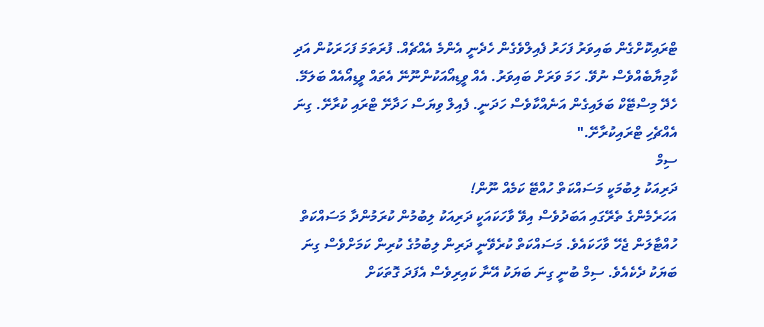ޓްރައިކޮށްގެން ބައިވަރު ފަހަރު ފެއިލްވެގެން ހެދެނީ އެންމެ އެއްޗެއް. ފުރަތަމަ ފަހަރަކުން އަދި ކާމިޔާބެއްވެސް ނުވޭ. ހަމަ ވަރަށް ބައިވަރު. އެއް ވީޑިއޯއަކުންނޫނޭ އެތައް ވީޑިއޯއެއް ބަލަމޭ. ހެދޭ މިސްޓޭކް ބަލައިގެން އަނެއްކާވެސް ހަދަނީ. ފެއިލް ވިޔަސް ހަދާށޭ ޓްރައި ކުރާށޭ. ގިނަ އެއްޗެހި ޓްރައިކުރާށޭ."
ސިމް
ދަރިއަކު ލިބުމަކީ މަސައްކަތް ހުއްޓޭ ކަމެއް ނޫން!
އަހަރެމެންގެ ތެރޭގައި އަބަދުވެސް އިވޭ ވާހަކައަކީ ދަރިއަކު ލިބުމުން ކުރަމުންދާ މަސައްކަތް ހުއްޓާލަން ޖެހޭ ވާހަކައެވެ. މަސައްކަތް ކުރެވޭނީ ދަރިން ލިބުމުގެ ކުރިން ކަމަށްވެސް ގިނަ ބަޔަކު ދެކެއެވެ. ސިމް ބުނީ ގިނަ ބަޔަކު އޭނާ ކައިރިވެސް އެފަދަ ގޮތަކަށް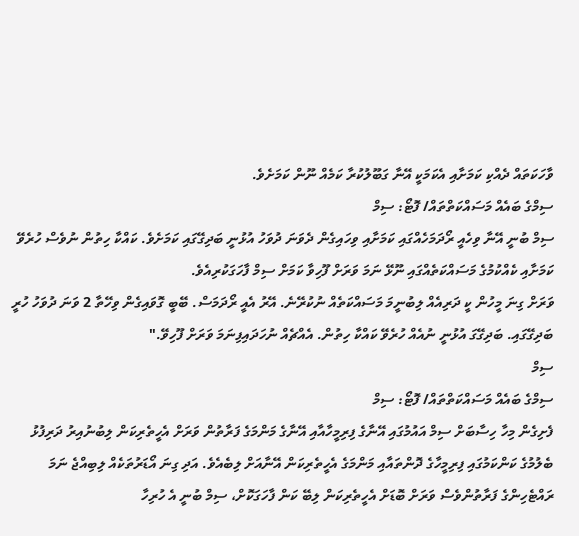ވާހަކަތައް ދެއްކި ކަމަށާއި އެކަމަކީ އޭނާ ގަބޫލުކުރާ ކަމެއް ނޫން ކަމަށެވެ.
ސިމްގެ ބައެއް މަސައްކަތްތައް/ ފޮޓޯ: ސިމް
ސިމް ބުނީ އޭނާ ވިހެއީ ރޯދަމަހެއްގައި ކަމަށާއި ވިހައިގެން ދެވަނަ ދުވަހު އުޅުނީ ބަދިގޭގައި ކަމަށެވެ. ކައްކާ ހިތުން ނުވެސް ހުރެވޭ ކަމަށާއި ކެއްކުމުގެ މަސައްކަތެއްގައި ނޫޅޭ ނަމަ ވަރަށް ފޫހިވާ ކަމަށް ސިމް ފާހަގަކުރިއެވެ.
ވަރަށް ގިނަ މީހުން ކީ ދަރިއެއް ލިބުނީމަ މަސައްކަތެއް ނުކުރޭނެ. އޭރު އެއީ ރޯދަމަސް. ބޭބީ ގޮވައިގެން ވިހޭތާ 2 ވަނަ ދުވަހު ހުރީ ބަދިގޭގައި. ބަދިގޭގަ އުޅުނީ ނުއެއް ހުރެވޭ ކައްކާ ހިތުން. އެއްޗެއް ނުހަދައިފިނަމަ ވަރަށް ފޫހިވޭ."
ސިމް
ސިމްގެ ބައެއް މަސައްކަތްތައް/ ފޮޓޯ: ސިމް
ފެށިގެން މިހާ ހިސާބަށް ސިމް އައުމުގައި އޭނާގެ ފިރިމީހާއާއި އޭނާގެ މަންމަގެ ފަރާތުން ވަރަށް އެހީތެރިކަން ލިބުނުއިރު ދަރިފުޅު ބެލުމުގެ ކަންކަމުގައި ފިރިމީހާގެ ދޮންތައާއި މަންމަގެ އެހީތެރިކަން އޭނާއަށް ލިބެއެވެ. އަދި ގިނަ އޯޑަރުތަކެއް ލިބިއްޖެ ނަމަ ރައްޓެހިންގެ ފަރާތުންވެސް ވަރަށް ބޮޑަށް އެހީތެރިކަން ލިބޭ ކަން ފާހަގަކޮށް، ސިމް ބުނީ އެ ހުރިހާ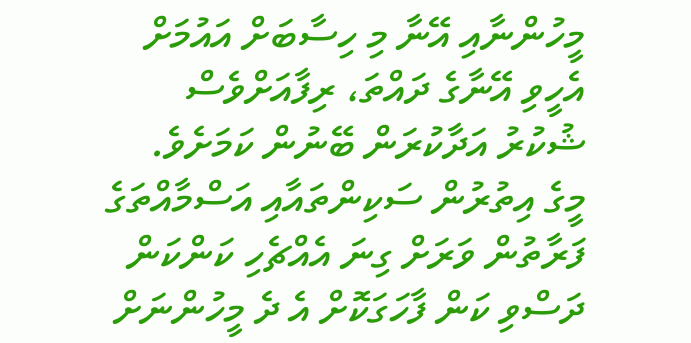މީހުންނާއި އޭނާ މި ހިސާބަށް އައުމަށް އެހީވި އޭނާގެ ދައްތަ، ރިފާއަށްވެސް ޝުކުރު އަދާކުރަން ބޭނުން ކަމަށެވެ.
މީގެ އިތުރުން ސަކިންތައާއި އަސްމާއްތަގެ ފަރާތުން ވަރަށް ގިނަ އެއްޗެހި ކަންކަން ދަސްވި ކަން ފާހަގަކޮށް އެ ދެ މީހުންނަށް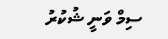ސިމް ވަނީ ޝުކުރު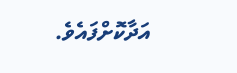އަދާކޮށްފައެވެ.